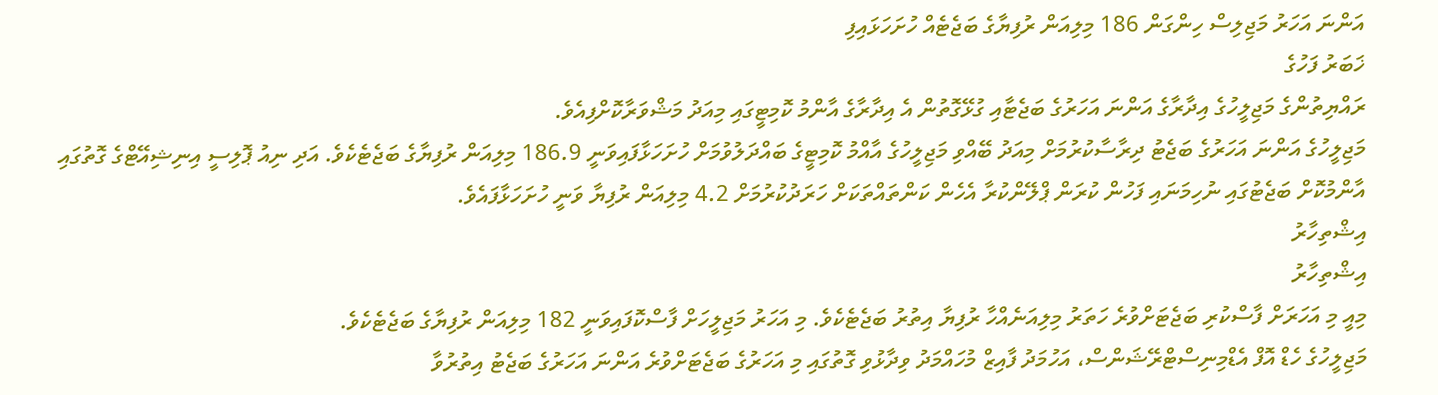އަންނަ އަހަރު މަޖިލިސް ހިންގަން 186 މިލިއަން ރުފިޔާގެ ބަޖެޓެއް ހުށަހަޅައިފި
ޚަބަރު ފަހުގެ
ރައްޔިތުންގެ މަޖިލީހުގެ އިދާރާގެ އަންނަ އަހަރުގެ ބަޖެޓާއި ގުޅޭގޮތުން އެ އިދާރާގެ އާންމު ކޮމިޓީގައި މިއަދު މަޝްވަރާކޮށްފިއެވެ.
މަޖިލީހުގެ އަންނަ އަހަރުގެ ބަޖެޓު ދިރާސާކުރުމަށް މިއަދު ބޭއްވި މަޖިލީހުގެ އާއްމު ކޮމިޓީގެ ބައްދަލުވުމަށް ހުށަހަޅާފައިވަނީ 186.9 މިލިއަން ރުފިޔާގެ ބަޖެޓެކެވެ. އަދި ނިއު ޕޮލިސީ އިނިޝިއޭޓްގެ ގޮތުގައި އާންމުކޮށް ބަޖެޓުގައި ނުހިމަނައި ފަހުން ކުރަން ޕްލޭންކުރާ އެހެން ކަންތައްތަކަށް ހަރަދުކުރުމަށް 4.2 މިލިއަން ރުފިޔާ ވަނީ ހުށަހަޅާފައެވެ.
އިޝްތިހާރު
އިޝްތިހާރު
މިއީ މި އަހަރަށް ފާސްކުރި ބަޖެޓަށްވުރެ ހަތަރު މިލިއަނެއްހާ ރުފިޔާ އިތުރު ބަޖެޓެކެވެ. މި އަހަރު މަޖިލީހަށް ފާސްކޮފައިވަނީ 182 މިލިއަން ރުފިޔާގެ ބަޖެޓެކެވެ.
މަޖިލީހުގެ ހެޑް އޮފް އެޑްމިނިސްޓްރޭޝަންސް، އަހުމަދު ފާއިޒް މުހައްމަދު ވިދާޅުވި ގޮތުގައި މި އަހަރުގެ ބަޖެޓަށްވުރެ އަންނަ އަހަރުގެ ބަޖެޓު އިތުރުވާ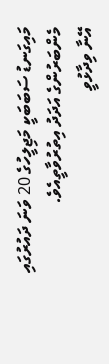މައިގަނޑު ސަބަބަކީ މަޖިލީހުގެ 20 ވަނަ ދައުރުގައި މެންބަރުންގެ އަދަދު އިތުރުވާތީއެވެ.
އޭނާ ވިދާޅުވީ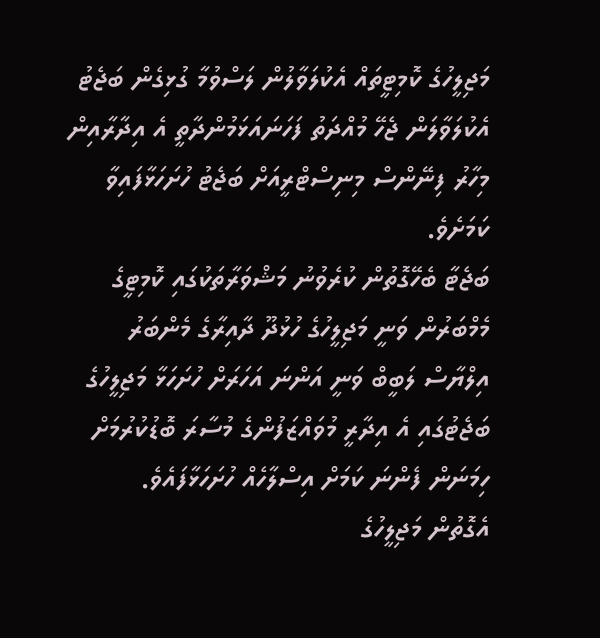މަޖިލީހުގެ ކޮމިޓީތައް އެކުލަވާލުން ލަސްވުމާ ގުޅިގެން ބަޖެޓު އެކުލަވާލަން ޖެހޭ މުއްދަތު ފަހަނައަޅަމުންދާތީ އެ އިދާރާއިން މިހާރު ފިނޭންސް މިނިސްޓްރީއަށް ބަޖެޓު ހުށަހަޅާފައިވާ ކަމަށެވެ.
ބަޖެޓާ ބެހޭގޮތުން ކުރެވުނު މަޝްވަރާތަކުގައި ކޮމިޓީގެ މެމްބަރުން ވަނީ މަޖިލީހުގެ ހުޅުދޫ ދާއިރާގެ މެންބަރު އިލްޔާސް ލަބީބް ވަނީ އަންނަ އަހަރަށް ހުށަހަޅާ މަޖިލީހުގެ ބަޖެޓުގައި އެ އިދާރީ މުވައްޒަފުންގެ މުސާރަ ބޮޑުކުރުމަށް ހިމަނަން ފެންނަ ކަމަށް އިސްލާހެއް ހުށަހަޅާފައެވެ.
އެގޮތުން މަޖިލީހުގެ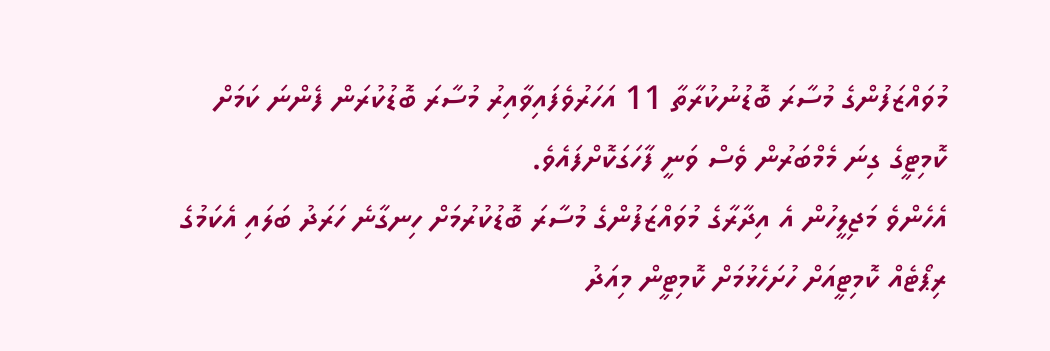މުވައްޒަފުންގެ މުސާރަ ބޮޑުނުކުރާތާ 11 އަހަރުވެފައިވާއިރު މުސާރަ ބޮޑުކުރަން ފެންނަ ކަމަށް ކޮމިޓީގެ ގިނަ މެމްބަރުން ވެސް ވަނީ ފާހަގަކޮށްފައެވެ.
އެހެންވެ މަޖިލީހުން އެ އިދާރާގެ މުވައްޒަފުންގެ މުސާރަ ބޮޑުކުރުމަށް ހިނގާނެ ހަރަދު ބަލައި އެކަމުގެ ރިޕޯޓެއް ކޮމިޓީއަށް ހުށަހެޅުމަށް ކޮމިޓީން މިއަދު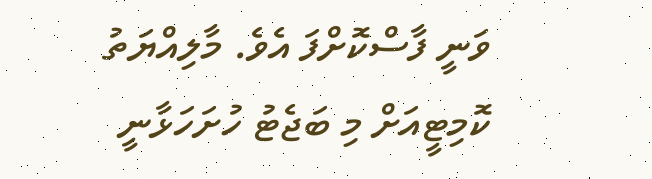ވަނީ ފާސްކޮށްފަ އެވެ. މާލިއްޔަތު ކޮމިޓީއަށް މި ބަޖެޓު ހުށަހަޅާނީ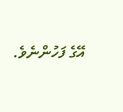އޭގެ ފަހުންނެވެ.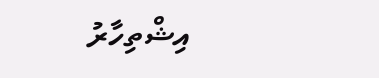އިޝްތިހާރު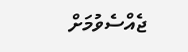ޖެއްސެވުމަށް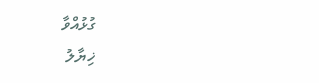ގުޅުއްވާ
ޚިޔާލު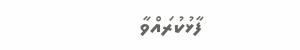ފާޅުކުރައްވާ